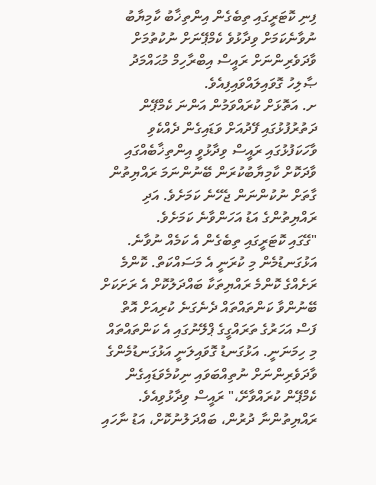ފިނި ކޮޓަރީގައި ތިބެގެން އިންތިޚާބު ކާމިޔާބު ނުވާނެކަމަށް ވިދާޅުވެ ކެމްޕޭނަށް ނުކުތުމަށް ވާދަވެރިންނަށް ރައީސް އިބްރާހިމް މުޙައްމަދު ޞާލިހު ގޮވައިލައްވައިފިއެވެ.
ށ. އަތޮޅަށް ކުރައްވަމުން އަންނަ ކެމްޕޭން ދަތުރުފުޅުގައި ފޭދުއަށް ވަޑައިގެން ދެއްކެވި ވާހަކަފުޅުގައި ރައީސް ވިދާޅުވީ އިންތިޚާބެއްގައި ވާދަކޮށް ކާމިޔާބުކުރަން ބޭނުންނަމަ ރައްޔިތުން ގާތަށް ނުކުންނަން ޖެހޭނެ ކަމަށެވެ. އަދި ރައްޔިތުންގެ އަޑު އަހަންވާނެ ކަމަށެވެ.
"ގޭގައި ކޮޓަރީގައި ތިބެގެން އެ ކަމެއް ނުވާނެ. އަޅުގަނޑުމެން މި ކުރަނީ އެ މަސައްކަތް. ކޮންމެ ރަށެއްގެ ކޮންމެ ރައްޔިތަކާ ބައްދަލުކޮށް އެ ރަށަކަށް ބޭނުންވާ ކަންތައްތައް ދެނެގަނެ ކުރިއަށް އޮތް ފަސް އަހަރުގެ ތަރައްގީގެ ޕްލޭނުގައި އެ ކަންތައްތައް މި ހިމަނަނީ. އަޅުގަނޑު ގޮވައިލަނީ އަޅުގަނޑުމެންގެ ވާދަވެރިންނަށް ނުތިއްބަވައި ނިކުމެވަޑައިގެން ކެމްޕޭން ކުރައްވާށޭ،" ރައީސް ވިދާޅުވިއެވެ.
ރައްޔިތުންނާ ދުރުން، ބައްދަލުނުކޮށް، އަޑު ނާހައި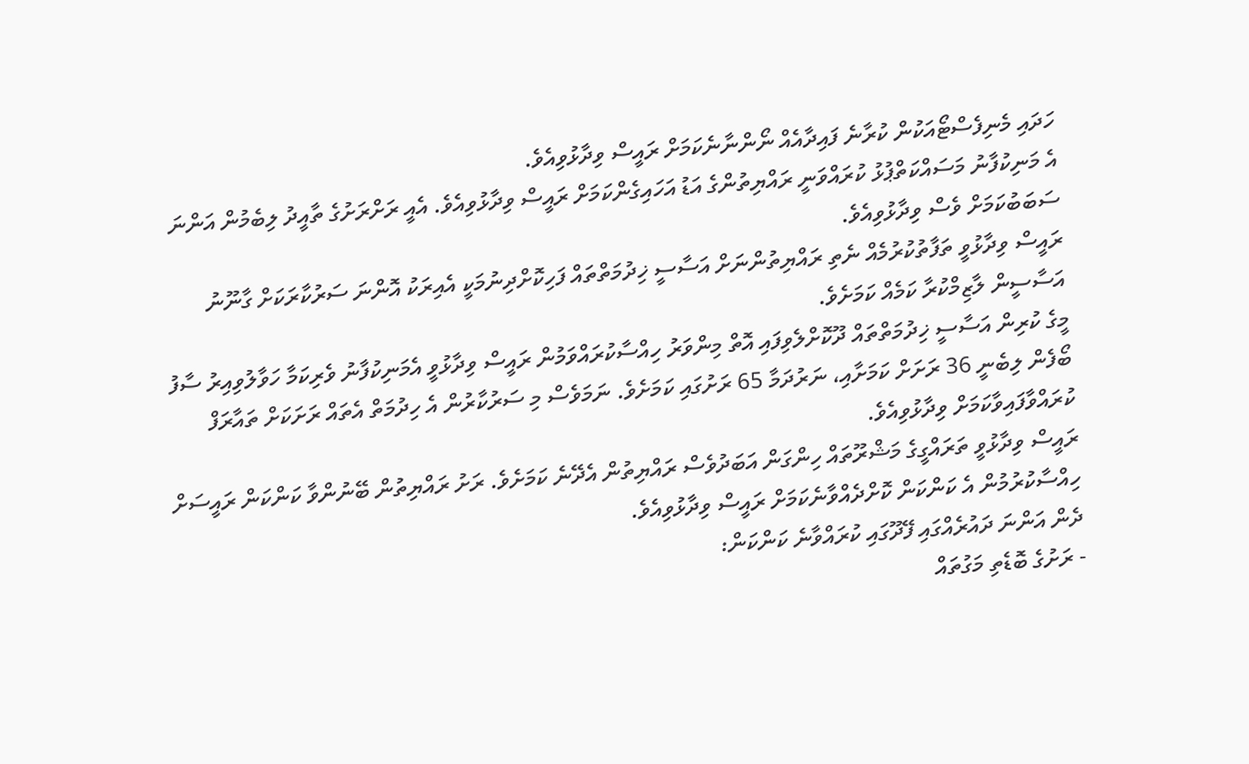ހަދައި މެނިފެސްޓޯއަކުން ކުރާނެ ފައިދާއެއް ނޯންނާނެކަމަށް ރައީސް ވިދާޅުވިއެވެ.
އެ މަނިކުފާނު މަސައްކަތްޕުޅު ކުރައްވަނީ ރައްޔިތުންގެ އަޑު އަހައިގެންކަމަށް ރައީސް ވިދާޅުވިއެވެ. އެއީ ރަށްރަށުގެ ތާއީދު ލިބެމުން އަންނަ ސަބަބުކަމަށް ވެސް ވިދާޅުވިއެވެ.
ރައީސް ވިދާޅުވީ ތަފާތުކުރުމެއް ނެތި ރައްޔިތުންނަށް އަސާސީ ޚިދުމަތްތައް ފަހިކޮށްދިނުމަކީ އެއިރަކު އޮންނަ ސަރުކާރަކަށް ގާނޫނު އަސާސީން ލާޒިމްކުރާ ކަމެއް ކަމަށެވެ.
މީގެ ކުރިން އަސާސީ ޚިދުމަތްތައް ދޫކޮށްލެވިފައި އޮތް މިންވަރު ހިއްސާކުރައްވަމުން ރައީސް ވިދާޅުވީ އެމަނިކުފާނު ވެރިކަމާ ހަވާލުވިއިރު ސާފު ބޯފެން ލިބެނީ 36 ރަށަށް ކަމަށާއި، ނަރުދަމާ 65 ރަށުގައި ކަމަށެވެ. ނަމަވެސް މި ސަރުކާރުން އެ ހިދުމަތް އެތައް ރަށަކަށް ތައާރަފް ކުރައްވާފައިވާކަމަށް ވިދާޅުވިއެވެ.
ރައީސް ވިދާޅުވީ ތަރައްގީގެ މަޝްރޫތައް ހިންގަން އަބަދުވެސް ރައްޔިތުން އެދޭނެ ކަމަށެވެ. ރަށު ރައްޔިތުން ބޭނުންވާ ކަންކަން ރައީސަށް ހިއްސާކުރުމުން އެ ކަންކަން ކޮށްދެއްވާނެކަމަށް ރައީސް ވިދާޅުވިއެވެ.
ދެން އަންނަ ދައުރެއްގައި ފޭދޫގައި ކުރައްވާނެ ކަންކަން:
- ރަށުގެ ބޮޑެތި މަގުތައް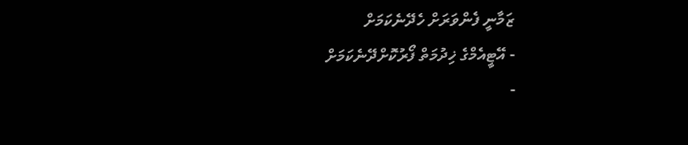ޒަމާނީ ފެންވަރަށް ހެދޭނެކަމަށް
- އޭޓީއެމްގެ ޚިދުމަތް ފޯރުކޮށްދޭނެކަމަށް
-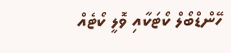ހޭންޑްބޯލް ކޯޓަކާއި ވޮލީ ކޯޓެއް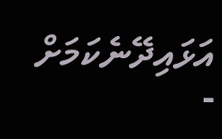އަޅައިދޭނެކަމަށް
-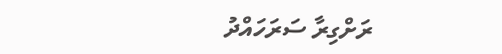ރަށްގިރާ ސަރަހައްދު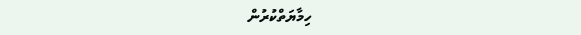ހިމާޔަތްކުރުން